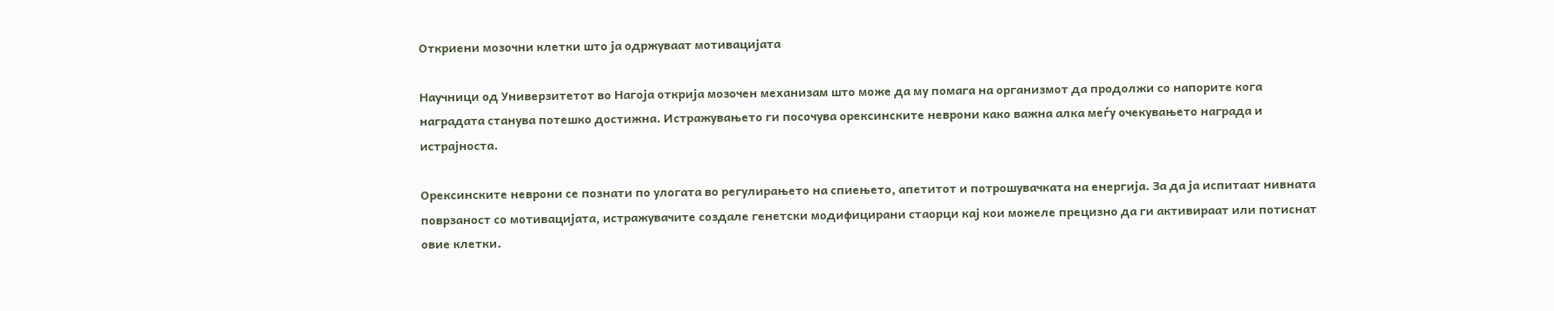Откриени мозочни клетки што ја одржуваат мотивацијата

Научници од Универзитетот во Нагоја открија мозочен механизам што може да му помага на организмот да продолжи со напорите кога наградата станува потешко достижна. Истражувањето ги посочува орексинските неврони како важна алка меѓу очекувањето награда и истрајноста.

Орексинските неврони се познати по улогата во регулирањето на спиењето, апетитот и потрошувачката на енергија. За да ја испитаат нивната поврзаност со мотивацијата, истражувачите создале генетски модифицирани стаорци кај кои можеле прецизно да ги активираат или потиснат овие клетки.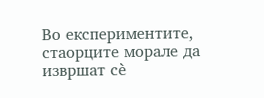Во експериментите, стаорците морале да извршат сè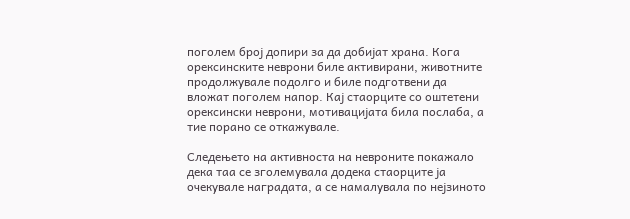поголем број допири за да добијат храна. Кога орексинските неврони биле активирани, животните продолжувале подолго и биле подготвени да вложат поголем напор. Кај стаорците со оштетени орексински неврони, мотивацијата била послаба, а тие порано се откажувале.

Следењето на активноста на невроните покажало дека таа се зголемувала додека стаорците ја очекувале наградата, а се намалувала по нејзиното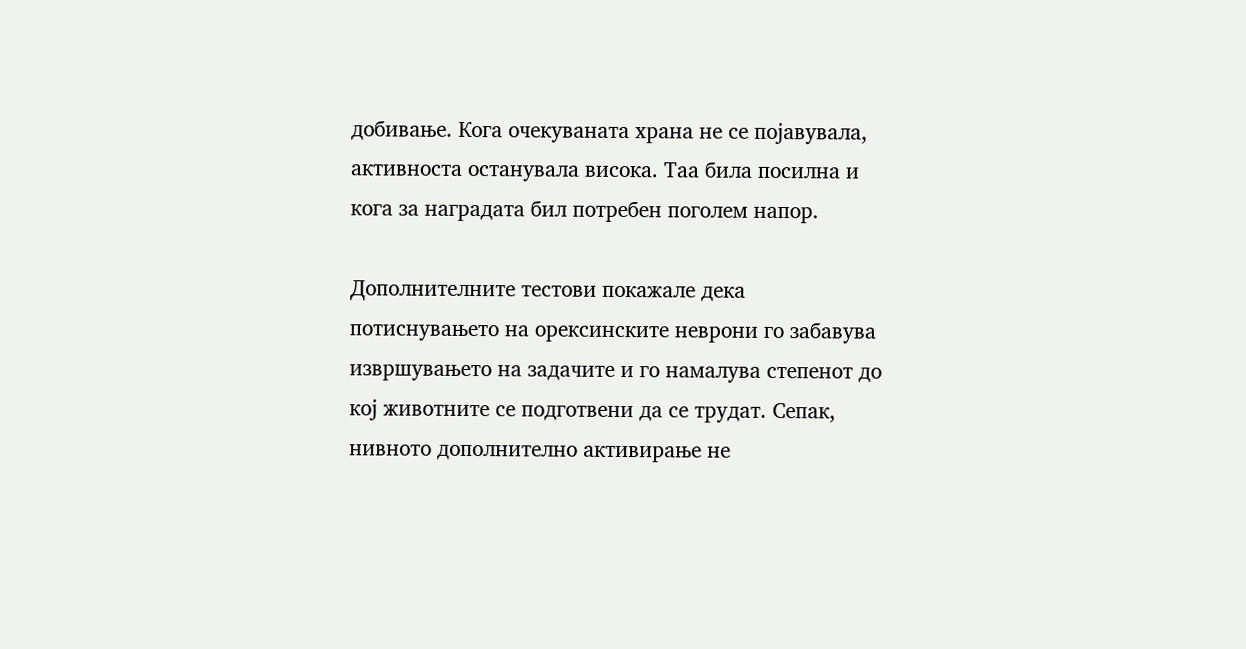добивање. Кога очекуваната храна не се појавувала, активноста останувала висока. Таа била посилна и кога за наградата бил потребен поголем напор.

Дополнителните тестови покажале дека потиснувањето на орексинските неврони го забавува извршувањето на задачите и го намалува степенот до кој животните се подготвени да се трудат. Сепак, нивното дополнително активирање не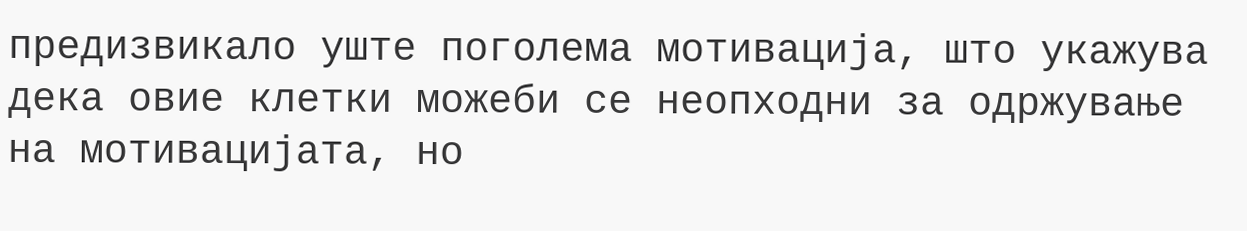предизвикало уште поголема мотивација, што укажува дека овие клетки можеби се неопходни за одржување на мотивацијата, но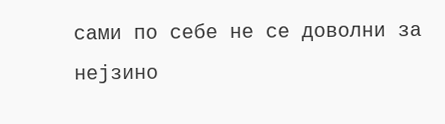сами по себе не се доволни за нејзино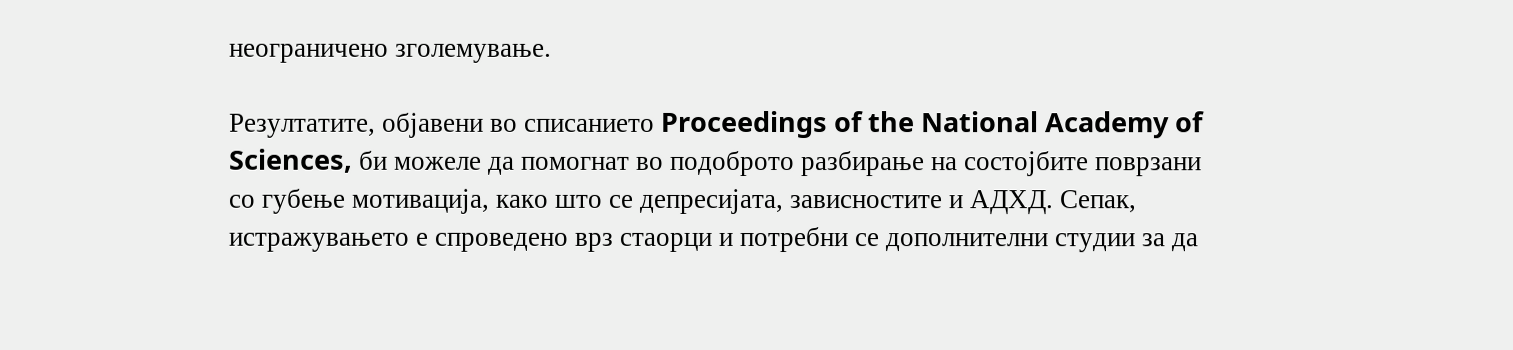неограничено зголемување.

Резултатите, објавени во списанието Proceedings of the National Academy of Sciences, би можеле да помогнат во подоброто разбирање на состојбите поврзани со губење мотивација, како што се депресијата, зависностите и АДХД. Сепак, истражувањето е спроведено врз стаорци и потребни се дополнителни студии за да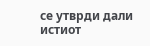се утврди дали истиот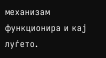механизам функционира и кај луѓето.